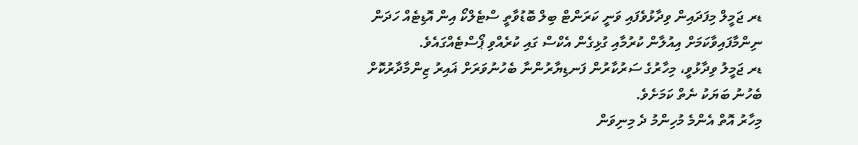ޑރ ޖަމީލް މިފަދައިން ވިދާޅުވެފައި ވަނީ ކަރަންޓް ބިލް ބޮޑުވާތީ ސްޓެލްކޯ އިން އޮޑިޓެއް ހަދަން ނިންމާފައިވާކަމަށް އިއުލާން ކުރުމާއި ގުޅިގެން އެކްސް ގައި ކުރެއްވި ޕޯސްޓެއްގައެވެ.
ޑރ ޖަމީލު ވިދާޅުވީ، މިހާރުގެ ސަރުކާރުން ފަނޑިޔާރުންނާ ބެހުނުވަރަށް ޣައިރު ޒިންމާދާރުކޮށް ބެހުނު ބަޔަކު ނެތް ކަމަށެވެ.
މިހާރު އޮތް އެންމެ މުހިންމު ދެ މިނިވަން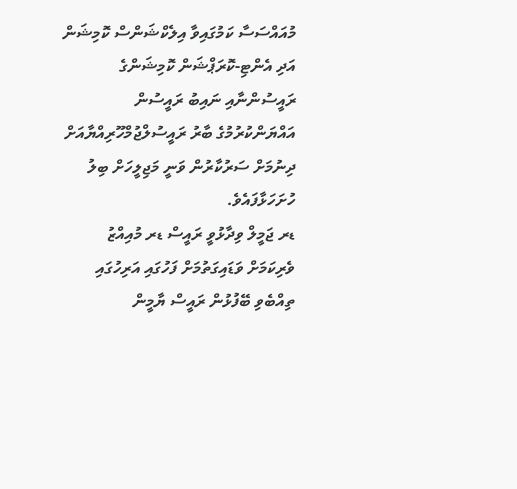މުއައްސަސާ ކަމުގައިވާ އިލެކްޝަންސް ކޮމިޝަން އަދި އެންޓި-ކޮރަޕްޝަން ކޮމިޝަންގެ ރައީސުންނާއި ނައިބު ރައީސުން އައްޔަންކުރުމުގެ ބާރު ރައީސުލްޖުމްހޫރިއްޔާއަށް ދިނުމަށް ސަރުކާރުން ވަނީ މަޖިލީހަށް ބިލު ހުށަހަޅާފައެވެ.
ޑރ ޖަމީލް ވިދާޅުވީ ރައީސް ޑރ މުއިއްޒު ވެރިކަމަށް ވަޑައިގަތުމަށް ފަހުގައި އަރިހުގައި ތިއްބެވި ބޭފުޅުން ރައީސް ޔާމީން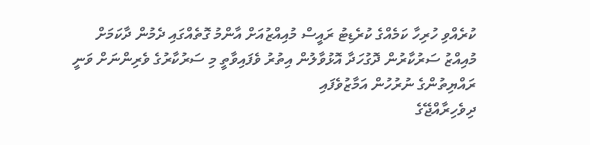ކުރެއްވި ހުރިހާ ކަމެއްގެ ކުރެޑިޓު ރައީސް މުއިއްޒުއަށް އާންމު ގޮތެއްގައި ދެމުން ދާކަމަށް
މުއިއްޒު ސަރުކާރުން ދޮގުހަދާ އޮޅުވާލުން އިތުރު ވެފައިވާތީ މި ސަރުކާރުގެ ވެރިންނަށް ވަނީ ރައްޔިތުންގެ ނުރުހުން އަމާޒުވެފައި
ދިވެހިރާއްޖޭގެ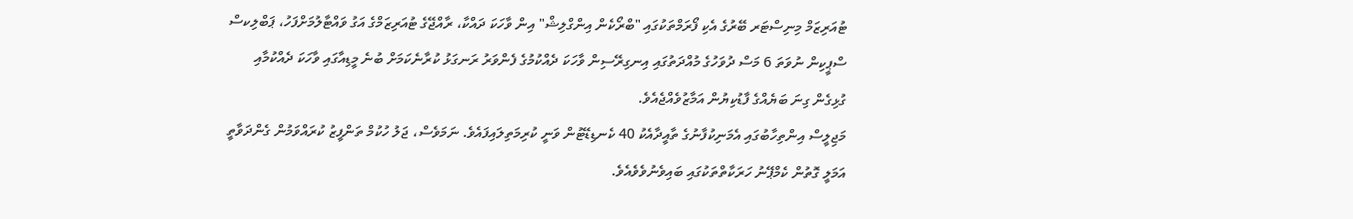ޓުއަރިޒަމް މިނިސްޓަރ ބޭރުގެ އެކި ފޯރަމްތަކުގައި "ބްރޯކެން އިންގްލިޝް" އިން ވާހަކަ ދައްކާ، ރާއްޖޭގެ ޓުއަރިޒަމްގެ އަގު ވައްޓާލުމަށްފަހު، ޕަބްލިކސް ސްޕީކިން ނުވަތަ 6 މަސް ދުވަހުގެ މުއްދަތުގައި އިނގިރޭސިން ވާހަކަ ދެއްކުމުގެ ފެންވަރު ރަނގަޅު ކުރާނެކަމަށް ބުނެ މީޑިއާގައި ވާހަކަ ދެއްކުމާއި ގުޅިގެން ގިނަ ބަޔެއްގެ ފާޑުކިޔުން އަމާޒުވެއްޖެއެވެ.
މަޖިލީސް އިންތިހާބުގައި އެމަނިކުފާނުގެ ތާއީދާއެކު 40 ކެނޑިޑޭޓުން ވަނީ ކުރިމަތިލައިފައެވެ. ނަމަވެސް، ޖަލު ހުކުމް ތަންފީޒު ކުރައްވަމުން ގެންދަވާތީ އަމަލީ ގޮތުން ކެމްޕޭނު ހަރަކާތްތަކުގައި ބައިވެނުވެވެއެވެ.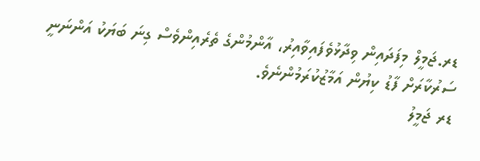ޑރ.ޖަމީލް މިފަދައިން ވިދާޅުވެފައިވާއިރު، އާންމުންގެ ތެރެއިންވެސް ގިނަ ބަޔަކު އަންނަނީ ސަރުކާރަށް ފާޑު ކިޔުން އަމާޒުކުރަމުންނެވެ.
ޑރ ޖަމީލު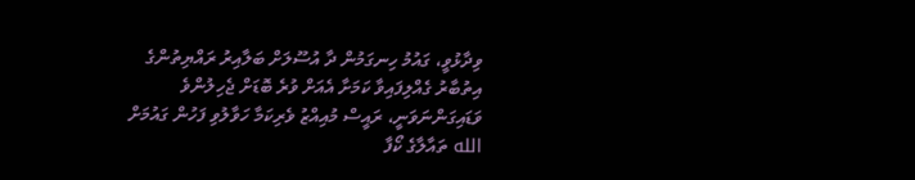ވިދާޅުވީ، ގައުމު ހިނގަމުން ދާ އުސޫލަށް ބަލާއިރު ރައްޔިތުންގެ އިތުބާރު ގެއްލިފައިވާ ކަމަށާ އެއަށް ވުރެ ބޮޑަށް ޖެހިލުންވެ ވަޑައިގަންނަވަނީ، ރައީސް މުއިއްޒު ވެރިކަމާ ހަވާލުވި ފަހުން ގައުމަށް الله ތައާލާގެ ކޯފާ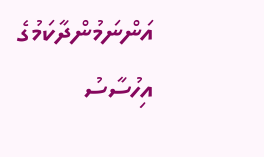އަންނަމުންދާކަމުގެ އިހުސާސު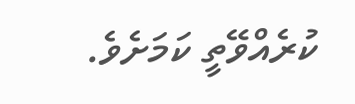ކުރެއްވޭތީ ކަމަށެވެ.